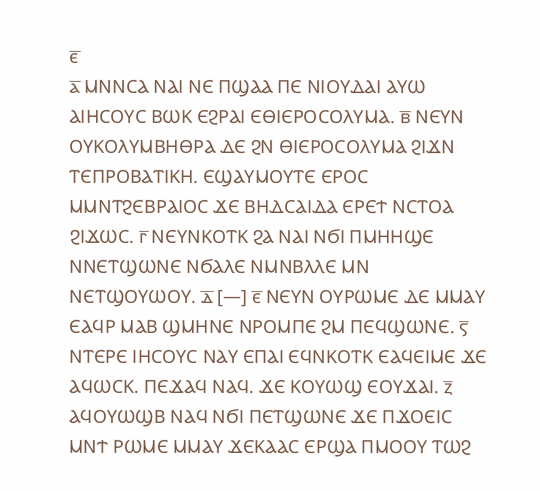ⲉ̅
ⲁ̅ ⲘⲚⲚⲤⲀ ⲚⲀⲒ ⲚⲈ ⲠϢⲀⲀ ⲠⲈ ⲚⲒⲞⲨⲆⲀⲒ ⲀⲨⲰ ⲀⲒⲎⲤⲞⲨⲤ ⲂⲰⲔ ⲈϨⲢⲀⲒ ⲈⲐⲒⲈⲢⲞⲤⲞⲖⲨⲘⲀ. ⲃ̅ ⲚⲈⲨⲚ ⲞⲨⲔⲞⲖⲨⲘⲂⲎⲐⲢⲀ ⲆⲈ ϨⲚ ⲐⲒⲈⲢⲞⲤⲞⲖⲨⲘⲀ ϨⲒϪⲚ ⲦⲈⲠⲢⲞⲂⲀⲦⲒⲔⲎ. ⲈϢⲀⲨⲘⲞⲨⲦⲈ ⲈⲢⲞⲤ ⲘⲘⲚⲦϨⲈⲂⲢⲀⲒⲞⲤ ϪⲈ ⲂⲎⲆⲤⲀⲒⲆⲀ ⲈⲢⲈϮ ⲚⲤⲦⲞⲀ ϨⲒϪⲰⲤ. ⲅ̅ ⲚⲈⲨⲚⲔⲞⲦⲔ ϨⲀ ⲚⲀⲒ ⲚϬⲒ ⲠⲘⲎⲎϢⲈ ⲚⲚⲈⲦϢⲰⲚⲈ ⲚϬⲀⲖⲈ ⲚⲘⲚⲂⲖⲖⲈ ⲘⲚ ⲚⲈⲦϢⲞⲨⲰⲞⲨ. ⲇ̅ [—] ⲉ̅ ⲚⲈⲨⲚ ⲞⲨⲢⲰⲘⲈ ⲆⲈ ⲘⲘⲀⲨ ⲈⲀϤⲢ ⲘⲀⲂ ϢⲘⲎⲚⲈ ⲚⲢⲞⲘⲠⲈ ϨⲘ ⲠⲈϤϢⲰⲚⲈ. ⲋ̅ ⲚⲦⲈⲢⲈ ⲒⲎⲤⲞⲨⲤ ⲚⲀⲨ ⲈⲠⲀⲒ ⲈϤⲚⲔⲞⲦⲔ ⲈⲀϤⲈⲒⲘⲈ ϪⲈ ⲀϤⲰⲤⲔ. ⲠⲈϪⲀϤ ⲚⲀϤ. ϪⲈ ⲔⲞⲨⲰϢ ⲈⲞⲨϪⲀⲒ. ⲍ̅ ⲀϤⲞⲨⲰϢⲂ ⲚⲀϤ ⲚϬⲒ ⲠⲈⲦϢⲰⲚⲈ ϪⲈ ⲠϪⲞⲈⲒⲤ ⲘⲚϮ ⲢⲰⲘⲈ ⲘⲘⲀⲨ ϪⲈⲔⲀⲀⲤ ⲈⲢϢⲀ ⲠⲘⲞⲞⲨ ⲦⲰϨ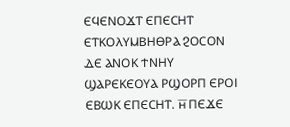ⲈϤⲈⲚⲞϪⲦ ⲈⲠⲈⲤⲎⲦ ⲈⲦⲔⲞⲖⲨⲘⲂⲎⲐⲢⲀ ϨⲞⲤⲞⲚ ⲆⲈ ⲀⲚⲞⲔ ϮⲚⲎⲨ ϢⲀⲢⲈⲔⲈⲞⲨⲀ ⲢϢⲞⲢⲠ ⲈⲢⲞⲒ ⲈⲂⲰⲔ ⲈⲠⲈⲤⲎⲦ. ⲏ̅ ⲠⲈϪⲈ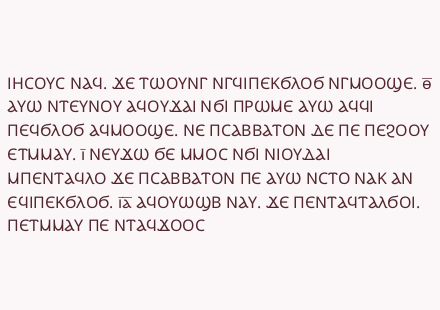ⲒⲎⲤⲞⲨⲤ ⲚⲀϤ. ϪⲈ ⲦⲰⲞⲨⲚⲄ ⲚⲄϤⲒⲠⲈⲔϬⲖⲞϬ ⲚⲄⲘⲞⲞϢⲈ. ⲑ̅ ⲀⲨⲰ ⲚⲦⲈⲨⲚⲞⲨ ⲀϤⲞⲨϪⲀⲒ ⲚϬⲒ ⲠⲢⲰⲘⲈ ⲀⲨⲰ ⲀϤϤⲒ ⲠⲈϤϬⲖⲞϬ ⲀϤⲘⲞⲞϢⲈ. ⲚⲈ ⲠⲤⲀⲂⲂⲀⲦⲞⲚ ⲆⲈ ⲠⲈ ⲠⲈϨⲞⲞⲨ ⲈⲦⲘⲘⲀⲨ. ⲓ̅ ⲚⲈⲨϪⲰ ϬⲈ ⲘⲘⲞⲤ ⲚϬⲒ ⲚⲒⲞⲨⲆⲀⲒ ⲘⲠⲈⲚⲦⲀϤⲖⲞ ϪⲈ ⲠⲤⲀⲂⲂⲀⲦⲞⲚ ⲠⲈ ⲀⲨⲰ ⲚⲤⲦⲞ ⲚⲀⲔ ⲀⲚ ⲈϤⲒⲠⲈⲔϬⲖⲞϬ. ⲓ̅ⲁ̅ ⲀϤⲞⲨⲰϢⲂ ⲚⲀⲨ. ϪⲈ ⲠⲈⲚⲦⲀϤⲦⲀⲖϬⲞⲒ. ⲠⲈⲦⲘⲘⲀⲨ ⲠⲈ ⲚⲦⲀϤϪⲞⲞⲤ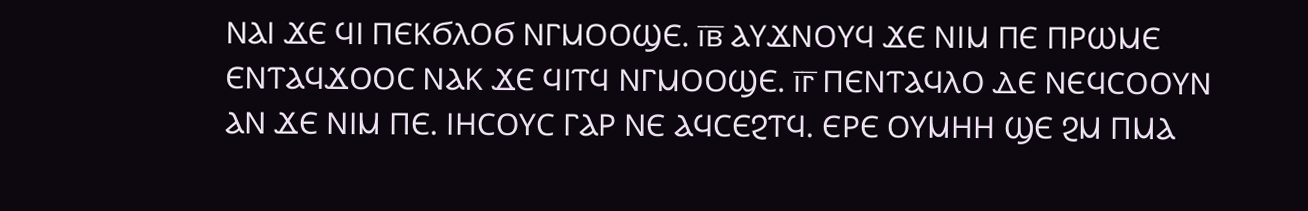ⲚⲀⲒ ϪⲈ ϤⲒ ⲠⲈⲔϬⲖⲞϬ ⲚⲄⲘⲞⲞϢⲈ. ⲓ̅ⲃ̅ ⲀⲨϪⲚⲞⲨϤ ϪⲈ ⲚⲒⲘ ⲠⲈ ⲠⲢⲰⲘⲈ ⲈⲚⲦⲀϤϪⲞⲞⲤ ⲚⲀⲔ ϪⲈ ϤⲒⲦϤ ⲚⲄⲘⲞⲞϢⲈ. ⲓ̅ⲅ̅ ⲠⲈⲚⲦⲀϤⲖⲞ ⲆⲈ ⲚⲈϤⲤⲞⲞⲨⲚ ⲀⲚ ϪⲈ ⲚⲒⲘ ⲠⲈ. ⲒⲎⲤⲞⲨⲤ ⲄⲀⲢ ⲚⲈ ⲀϤⲤⲈϨⲦϤ. ⲈⲢⲈ ⲞⲨⲘⲎⲎ ϢⲈ ϨⲘ ⲠⲘⲀ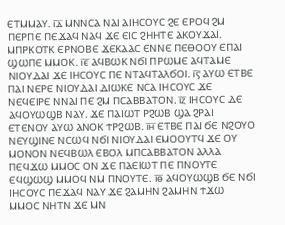ⲈⲦⲘⲘⲀⲨ. ⲓ̅ⲇ̅ ⲘⲚⲚⲤⲀ ⲚⲀⲒ ⲀⲒⲎⲤⲞⲨⲤ ϨⲈ ⲈⲢⲞϤ ϨⲘ ⲠⲈⲢⲠⲈ ⲠⲈϪⲀϤ ⲚⲀϤ ϪⲈ ⲈⲒⲤ ϨⲎⲎⲦⲈ ⲀⲔⲞⲨϪⲀⲒ. ⲘⲠⲢⲔⲞⲦⲔ ⲈⲢⲚⲞⲂⲈ ϪⲈⲔⲀⲀⲤ ⲈⲚⲚⲈ ⲠⲈⲐⲞⲞⲨ ⲈⲠⲀⲒ ϢⲰⲠⲈ ⲘⲘⲞⲔ. ⲓ̅ⲉ̅ ⲀϤⲂⲰⲔ ⲚϬⲒ ⲠⲢⲰⲘⲈ ⲀϤⲦⲀⲘⲈ ⲚⲒⲞⲨⲆⲀⲒ ϪⲈ ⲒⲎⲤⲞⲨⲤ ⲠⲈ ⲚⲦⲀϤⲦⲀⲖϬⲞⲒ. ⲓ̅ⲋ̅ ⲀⲨⲰ ⲈⲦⲂⲈ ⲠⲀⲒ ⲚⲈⲢⲈ ⲚⲒⲞⲨⲆⲀⲒ ⲆⲒⲰⲔⲈ ⲚⲤⲀ ⲒⲎⲤⲞⲨⲤ ϪⲈ ⲚⲈϤⲈⲒⲢⲈ ⲚⲚⲀⲒ ⲠⲈ ϨⲘ ⲠⲤⲀⲂⲂⲀⲦⲞⲚ. ⲓ̅ⲍ̅ ⲒⲎⲤⲞⲨⲤ ⲆⲈ ⲀϤⲞⲨⲰϢⲂ ⲚⲀⲨ. ϪⲈ ⲠⲀⲒⲰⲦ ⲢϨⲰⲂ ϢⲀ ϨⲢⲀⲒ ⲈⲦⲈⲚⲞⲨ ⲀⲨⲰ ⲀⲚⲞⲔ ϮⲢϨⲰⲂ. ⲓ̅ⲏ̅ ⲈⲦⲂⲈ ⲠⲀⲒ ϬⲈ ⲚϨⲞⲨⲞ ⲚⲈⲨϢⲒⲚⲈ ⲚⲤⲰϤ ⲚϬⲒ ⲚⲒⲞⲨⲆⲀⲒ ⲈⲘⲞⲞⲨⲦϤ ϪⲈ ⲞⲨ ⲘⲞⲚⲞⲚ ⲚⲈϤⲂⲰⲖ ⲈⲂⲞⲖ ⲘⲠⲤⲀⲂⲂⲀⲦⲞⲚ ⲀⲖⲖⲀ ⲠⲈϤϪⲰ ⲘⲘⲞⲤ ⲞⲚ ϪⲈ ⲠⲀⲈⲒⲰⲦ ⲠⲈ ⲠⲚⲞⲨⲦⲈ ⲈϤϢⲰϢ ⲘⲘⲞϤ ⲚⲘ ⲠⲚⲞⲨⲦⲈ. ⲓ̅ⲑ̅ ⲀϤⲞⲨⲰϢⲂ ϬⲈ ⲚϬⲒ ⲒⲎⲤⲞⲨⲤ ⲠⲈϪⲀϤ ⲚⲀⲨ ϪⲈ ϨⲀⲘⲎⲚ ϨⲀⲘⲎⲚ ϮϪⲰ ⲘⲘⲞⲤ ⲚⲎⲦⲚ ϪⲈ ⲘⲚ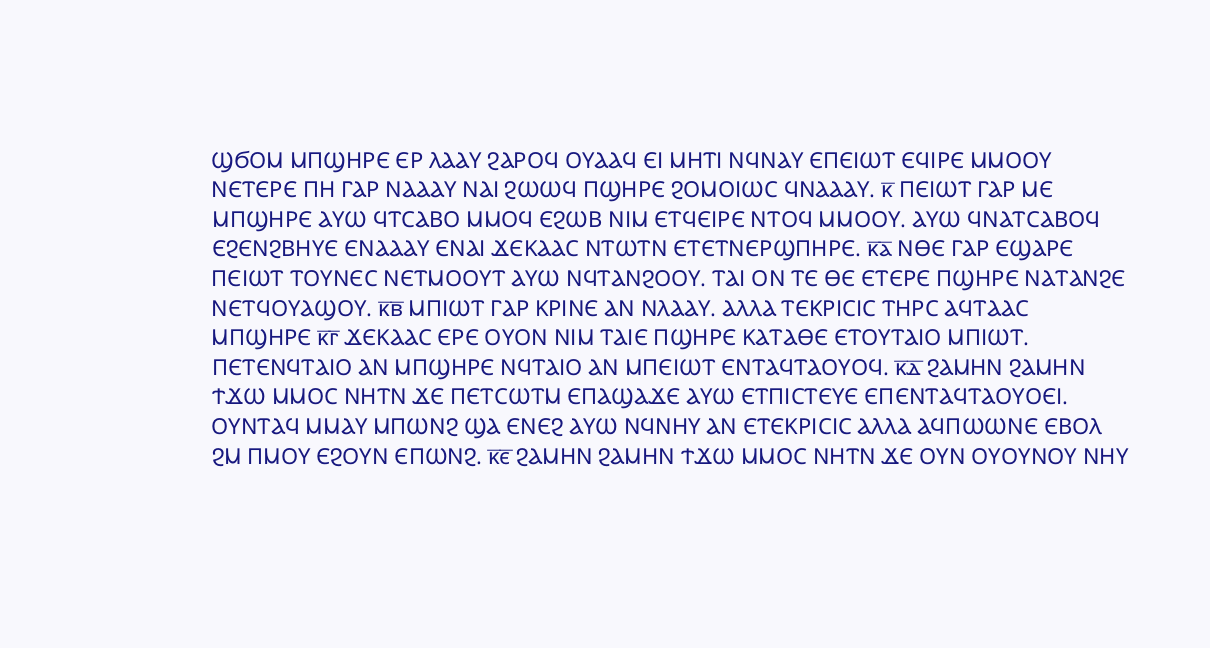ϢϬⲞⲘ ⲘⲠϢⲎⲢⲈ ⲈⲢ ⲖⲀⲀⲨ ϨⲀⲢⲞϤ ⲞⲨⲀⲀϤ ⲈⲒ ⲘⲎⲦⲒ ⲚϤⲚⲀⲨ ⲈⲠⲈⲒⲰⲦ ⲈϤⲒⲢⲈ ⲘⲘⲞⲞⲨ ⲚⲈⲦⲈⲢⲈ ⲠⲎ ⲄⲀⲢ ⲚⲀⲀⲀⲨ ⲚⲀⲒ ϨⲰⲰϤ ⲠϢⲎⲢⲈ ϨⲞⲘⲞⲒⲰⲤ ϤⲚⲀⲀⲀⲨ. ⲕ̅ ⲠⲈⲒⲰⲦ ⲄⲀⲢ ⲘⲈ ⲘⲠϢⲎⲢⲈ ⲀⲨⲰ ϤⲦⲤⲀⲂⲞ ⲘⲘⲞϤ ⲈϨⲰⲂ ⲚⲒⲘ ⲈⲦϤⲈⲒⲢⲈ ⲚⲦⲞϤ ⲘⲘⲞⲞⲨ. ⲀⲨⲰ ϤⲚⲀⲦⲤⲀⲂⲞϤ ⲈϨⲈⲚϨⲂⲎⲨⲈ ⲈⲚⲀⲀⲀⲨ ⲈⲚⲀⲒ ϪⲈⲔⲀⲀⲤ ⲚⲦⲰⲦⲚ ⲈⲦⲈⲦⲚⲈⲢϢⲠⲎⲢⲈ. ⲕ̅ⲁ̅ ⲚⲐⲈ ⲄⲀⲢ ⲈϢⲀⲢⲈ ⲠⲈⲒⲰⲦ ⲦⲞⲨⲚⲈⲤ ⲚⲈⲦⲘⲞⲞⲨⲦ ⲀⲨⲰ ⲚϤⲦⲀⲚϨⲞⲞⲨ. ⲦⲀⲒ ⲞⲚ ⲦⲈ ⲐⲈ ⲈⲦⲈⲢⲈ ⲠϢⲎⲢⲈ ⲚⲀⲦⲀⲚϨⲈ ⲚⲈⲦϤⲞⲨⲀϢⲞⲨ. ⲕ̅ⲃ̅ ⲘⲠⲒⲰⲦ ⲄⲀⲢ ⲔⲢⲒⲚⲈ ⲀⲚ ⲚⲖⲀⲀⲨ. ⲀⲖⲖⲀ ⲦⲈⲔⲢⲒⲤⲒⲤ ⲦⲎⲢⲤ ⲀϤⲦⲀⲀⲤ ⲘⲠϢⲎⲢⲈ ⲕ̅ⲅ̅ ϪⲈⲔⲀⲀⲤ ⲈⲢⲈ ⲞⲨⲞⲚ ⲚⲒⲘ ⲦⲀⲒⲈ ⲠϢⲎⲢⲈ ⲔⲀⲦⲀⲐⲈ ⲈⲦⲞⲨⲦⲀⲒⲞ ⲘⲠⲒⲰⲦ. ⲠⲈⲦⲈⲚϤⲦⲀⲒⲞ ⲀⲚ ⲘⲠϢⲎⲢⲈ ⲚϤⲦⲀⲒⲞ ⲀⲚ ⲘⲠⲈⲒⲰⲦ ⲈⲚⲦⲀϤⲦⲀⲞⲨⲞϤ. ⲕ̅ⲇ̅ ϨⲀⲘⲎⲚ ϨⲀⲘⲎⲚ ϮϪⲰ ⲘⲘⲞⲤ ⲚⲎⲦⲚ ϪⲈ ⲠⲈⲦⲤⲰⲦⲘ ⲈⲠⲀϢⲀϪⲈ ⲀⲨⲰ ⲈⲦⲠⲒⲤⲦⲈⲨⲈ ⲈⲠⲈⲚⲦⲀϤⲦⲀⲞⲨⲞⲈⲒ. ⲞⲨⲚⲦⲀϤ ⲘⲘⲀⲨ ⲘⲠⲰⲚϨ ϢⲀ ⲈⲚⲈϨ ⲀⲨⲰ ⲚϤⲚⲎⲨ ⲀⲚ ⲈⲦⲈⲔⲢⲒⲤⲒⲤ ⲀⲖⲖⲀ ⲀϤⲠⲰⲰⲚⲈ ⲈⲂⲞⲖ ϨⲘ ⲠⲘⲞⲨ ⲈϨⲞⲨⲚ ⲈⲠⲰⲚϨ. ⲕ̅ⲉ̅ ϨⲀⲘⲎⲚ ϨⲀⲘⲎⲚ ϮϪⲰ ⲘⲘⲞⲤ ⲚⲎⲦⲚ ϪⲈ ⲞⲨⲚ ⲞⲨⲞⲨⲚⲞⲨ ⲚⲎⲨ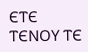ⲈⲦⲈ ⲦⲈⲚⲞⲨ ⲦⲈ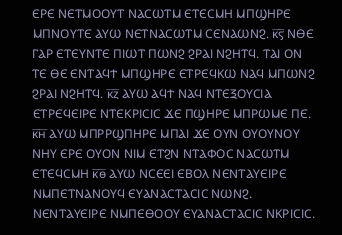ⲈⲢⲈ ⲚⲈⲦⲘⲞⲞⲨⲦ ⲚⲀⲤⲰⲦⲘ ⲈⲦⲈⲤⲘⲎ ⲘⲠϢⲎⲢⲈ ⲘⲠⲚⲞⲨⲦⲈ ⲀⲨⲰ ⲚⲈⲦⲚⲀⲤⲰⲦⲘ ⲤⲈⲚⲀⲰⲚϨ. ⲕ̅ⲋ̅ ⲚⲐⲈ ⲄⲀⲢ ⲈⲦⲈⲨⲚⲦⲈ ⲠⲒⲰⲦ ⲠⲰⲚϨ ϨⲢⲀⲒ ⲚϨⲎⲦϤ. ⲦⲀⲒ ⲞⲚ ⲦⲈ ⲐⲈ ⲈⲚⲦⲀϤϮ ⲘⲠϢⲎⲢⲈ ⲈⲦⲢⲈϤⲔⲰ ⲚⲀϤ ⲘⲠⲰⲚϨ ϨⲢⲀⲒ ⲚϨⲎⲦϤ. ⲕ̅ⲍ̅ ⲀⲨⲰ ⲀϤϮ ⲚⲀϤ ⲚⲦⲈⲜⲞⲨⲤⲒⲀ ⲈⲦⲢⲈϤⲈⲒⲢⲈ ⲚⲦⲈⲔⲢⲒⲤⲒⲤ ϪⲈ ⲠϢⲎⲢⲈ ⲘⲠⲢⲰⲘⲈ ⲠⲈ. ⲕ̅ⲏ̅ ⲀⲨⲰ ⲘⲠⲢⲢϢⲠⲎⲢⲈ ⲘⲠⲀⲒ ϪⲈ ⲞⲨⲚ ⲞⲨⲞⲨⲚⲞⲨ ⲚⲎⲨ ⲈⲢⲈ ⲞⲨⲞⲚ ⲚⲒⲘ ⲈⲦϨⲚ ⲚⲦⲀⲪⲞⲤ ⲚⲀⲤⲰⲦⲘ ⲈⲦⲈϤⲤⲘⲎ ⲕ̅ⲑ̅ ⲀⲨⲰ ⲚⲤⲈⲈⲒ ⲈⲂⲞⲖ ⲚⲈⲚⲦⲀⲨⲈⲒⲢⲈ ⲚⲘⲠⲈⲦⲚⲀⲚⲞⲨϤ ⲈⲨⲀⲚⲀⲤⲦⲀⲤⲒⲤ ⲚⲰⲚϨ. ⲚⲈⲚⲦⲀⲨⲈⲒⲢⲈ ⲚⲘⲠⲈⲐⲞⲞⲨ ⲈⲨⲀⲚⲀⲤⲦⲀⲤⲒⲤ ⲚⲔⲢⲒⲤⲒⲤ.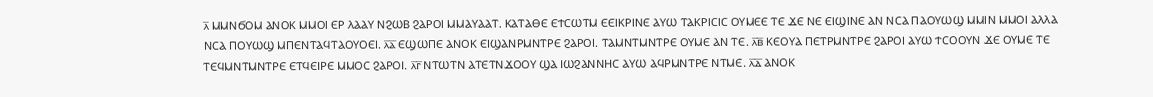ⲗ̅ ⲘⲘⲚϬⲞⲘ ⲀⲚⲞⲔ ⲘⲘⲞⲒ ⲈⲢ ⲖⲀⲀⲨ ⲚϨⲰⲂ ϨⲀⲢⲞⲒ ⲘⲘⲀⲨⲀⲀⲦ. ⲔⲀⲦⲀⲐⲈ ⲈϮⲤⲰⲦⲘ ⲈⲈⲒⲔⲢⲒⲚⲈ ⲀⲨⲰ ⲦⲀⲔⲢⲒⲤⲒⲤ ⲞⲨⲘⲈⲈ ⲦⲈ ϪⲈ ⲚⲈ ⲈⲒϢⲒⲚⲈ ⲀⲚ ⲚⲤⲀ ⲠⲀⲞⲨⲰϢ ⲘⲘⲒⲚ ⲘⲘⲞⲒ ⲀⲖⲖⲀ ⲚⲤⲀ ⲠⲞⲨⲰϢ ⲘⲠⲈⲚⲦⲀϤⲦⲀⲞⲨⲞⲈⲒ. ⲗ̅ⲁ̅ ⲈϢⲰⲠⲈ ⲀⲚⲞⲔ ⲈⲒϢⲀⲚⲢⲘⲚⲦⲢⲈ ϨⲀⲢⲞⲒ. ⲦⲀⲘⲚⲦⲘⲚⲦⲢⲈ ⲞⲨⲘⲈ ⲀⲚ ⲦⲈ. ⲗ̅ⲃ̅ ⲔⲈⲞⲨⲀ ⲠⲈⲦⲢⲘⲚⲦⲢⲈ ϨⲀⲢⲞⲒ ⲀⲨⲰ ϮⲤⲞⲞⲨⲚ ϪⲈ ⲞⲨⲘⲈ ⲦⲈ ⲦⲈϤⲘⲚⲦⲘⲚⲦⲢⲈ ⲈⲦϤⲈⲒⲢⲈ ⲘⲘⲞⲤ ϨⲀⲢⲞⲒ. ⲗ̅ⲅ̅ ⲚⲦⲰⲦⲚ ⲀⲦⲈⲦⲚϪⲞⲞⲨ ϢⲀ ⲒⲰϨⲀⲚⲚⲎⲤ ⲀⲨⲰ ⲀϤⲢⲘⲚⲦⲢⲈ ⲚⲦⲘⲈ. ⲗ̅ⲇ̅ ⲀⲚⲞⲔ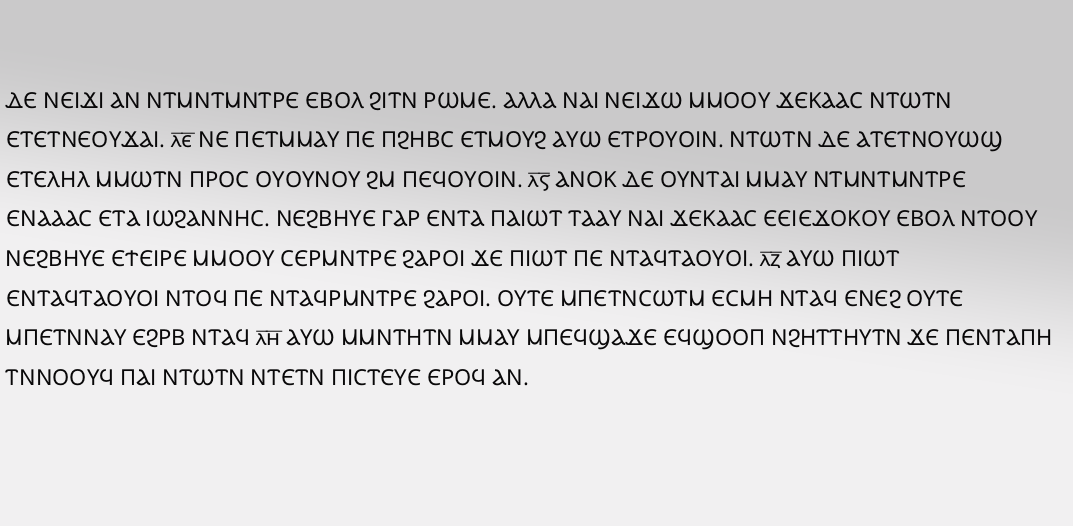ⲆⲈ ⲚⲈⲒϪⲒ ⲀⲚ ⲚⲦⲘⲚⲦⲘⲚⲦⲢⲈ ⲈⲂⲞⲖ ϨⲒⲦⲚ ⲢⲰⲘⲈ. ⲀⲖⲖⲀ ⲚⲀⲒ ⲚⲈⲒϪⲰ ⲘⲘⲞⲞⲨ ϪⲈⲔⲀⲀⲤ ⲚⲦⲰⲦⲚ ⲈⲦⲈⲦⲚⲈⲞⲨϪⲀⲒ. ⲗ̅ⲉ̅ ⲚⲈ ⲠⲈⲦⲘⲘⲀⲨ ⲠⲈ ⲠϨⲎⲂⲤ ⲈⲦⲘⲞⲨϨ ⲀⲨⲰ ⲈⲦⲢⲞⲨⲞⲒⲚ. ⲚⲦⲰⲦⲚ ⲆⲈ ⲀⲦⲈⲦⲚⲞⲨⲰϢ ⲈⲦⲈⲖⲎⲖ ⲘⲘⲰⲦⲚ ⲠⲢⲞⲤ ⲞⲨⲞⲨⲚⲞⲨ ϨⲘ ⲠⲈϤⲞⲨⲞⲒⲚ. ⲗ̅ⲋ̅ ⲀⲚⲞⲔ ⲆⲈ ⲞⲨⲚⲦⲀⲒ ⲘⲘⲀⲨ ⲚⲦⲘⲚⲦⲘⲚⲦⲢⲈ ⲈⲚⲀⲀⲀⲤ ⲈⲦⲀ ⲒⲰϨⲀⲚⲚⲎⲤ. ⲚⲈϨⲂⲎⲨⲈ ⲄⲀⲢ ⲈⲚⲦⲀ ⲠⲀⲒⲰⲦ ⲦⲀⲀⲨ ⲚⲀⲒ ϪⲈⲔⲀⲀⲤ ⲈⲈⲒⲈϪⲞⲔⲞⲨ ⲈⲂⲞⲖ ⲚⲦⲞⲞⲨ ⲚⲈϨⲂⲎⲨⲈ ⲈϮⲈⲒⲢⲈ ⲘⲘⲞⲞⲨ ⲤⲈⲢⲘⲚⲦⲢⲈ ϨⲀⲢⲞⲒ ϪⲈ ⲠⲒⲰⲦ ⲠⲈ ⲚⲦⲀϤⲦⲀⲞⲨⲞⲒ. ⲗ̅ⲍ̅ ⲀⲨⲰ ⲠⲒⲰⲦ ⲈⲚⲦⲀϤⲦⲀⲞⲨⲞⲒ ⲚⲦⲞϤ ⲠⲈ ⲚⲦⲀϤⲢⲘⲚⲦⲢⲈ ϨⲀⲢⲞⲒ. ⲞⲨⲦⲈ ⲘⲠⲈⲦⲚⲤⲰⲦⲘ ⲈⲤⲘⲎ ⲚⲦⲀϤ ⲈⲚⲈϨ ⲞⲨⲦⲈ ⲘⲠⲈⲦⲚⲚⲀⲨ ⲈϨⲢⲂ ⲚⲦⲀϤ ⲗ̅ⲏ̅ ⲀⲨⲰ ⲘⲘⲚⲦⲎⲦⲚ ⲘⲘⲀⲨ ⲘⲠⲈϤϢⲀϪⲈ ⲈϤϢⲞⲞⲠ ⲚϨⲎⲦⲦⲎⲨⲦⲚ ϪⲈ ⲠⲈⲚⲦⲀⲠⲎ ⲦⲚⲚⲞⲞⲨϤ ⲠⲀⲒ ⲚⲦⲰⲦⲚ ⲚⲦⲈⲦⲚ ⲠⲒⲤⲦⲈⲨⲈ ⲈⲢⲞϤ ⲀⲚ.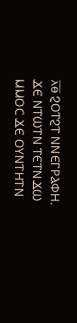ⲗ̅ⲑ̅ ϨⲞⲦϨⲦ ⲚⲚⲈⲄⲢⲀⲪⲎ. ϪⲈ ⲚⲦⲰⲦⲚ ⲦⲈⲦⲚϪⲰ ⲘⲘⲞⲤ ϪⲈ ⲞⲨⲚⲦⲎⲦⲚ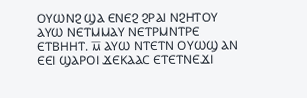ⲞⲨⲰⲚϨ ϢⲀ ⲈⲚⲈϨ ϨⲢⲀⲒ ⲚϨⲎⲦⲞⲨ ⲀⲨⲰ ⲚⲈⲦⲘⲘⲀⲨ ⲚⲈⲦⲢⲘⲚⲦⲢⲈ ⲈⲦⲂⲎⲎⲦ. ⲙ̅ ⲀⲨⲰ ⲚⲦⲈⲦⲚ ⲞⲨⲰϢ ⲀⲚ ⲈⲈⲒ ϢⲀⲢⲞⲒ ϪⲈⲔⲀⲀⲤ ⲈⲦⲈⲦⲚⲈϪⲒ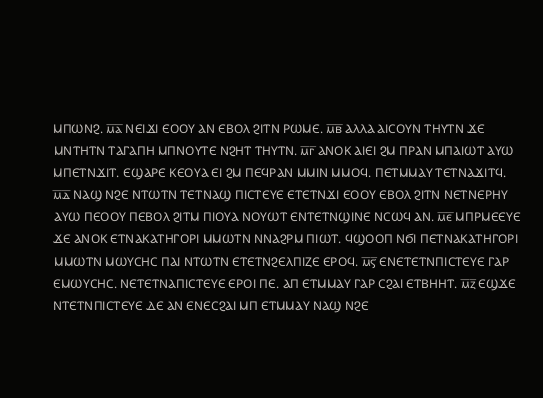ⲘⲠⲰⲚϨ. ⲙ̅ⲁ̅ ⲚⲈⲒϪⲒ ⲈⲞⲞⲨ ⲀⲚ ⲈⲂⲞⲖ ϨⲒⲦⲚ ⲢⲰⲘⲈ. ⲙ̅ⲃ̅ ⲀⲖⲖⲀ ⲀⲒⲤⲞⲨⲚ ⲦⲎⲨⲦⲚ ϪⲈ ⲘⲚⲦⲎⲦⲚ ⲦⲀⲄⲀⲠⲎ ⲘⲠⲚⲞⲨⲦⲈ ⲚϨⲎⲦ ⲦⲎⲨⲦⲚ. ⲙ̅ⲅ̅ ⲀⲚⲞⲔ ⲀⲒⲈⲒ ϨⲘ ⲠⲢⲀⲚ ⲘⲠⲀⲒⲰⲦ ⲀⲨⲰ ⲘⲠⲈⲦⲚϪⲒⲦ. ⲈϢⲀⲢⲈ ⲔⲈⲞⲨⲀ ⲈⲒ ϨⲘ ⲠⲈϤⲢⲀⲚ ⲘⲘⲒⲚ ⲘⲘⲞϤ. ⲠⲈⲦⲘⲘⲀⲨ ⲦⲈⲦⲚⲀϪⲒⲦϤ. ⲙ̅ⲇ̅ ⲚⲀϢ ⲚϨⲈ ⲚⲦⲰⲦⲚ ⲦⲈⲦⲚⲀϢ ⲠⲒⲤⲦⲈⲨⲈ ⲈⲦⲈⲦⲚϪⲒ ⲈⲞⲞⲨ ⲈⲂⲞⲖ ϨⲒⲦⲚ ⲚⲈⲦⲚⲈⲢⲎⲨ ⲀⲨⲰ ⲠⲈⲞⲞⲨ ⲠⲈⲂⲞⲖ ϨⲒⲦⲘ ⲠⲒⲞⲨⲀ ⲚⲞⲨⲰⲦ ⲈⲚⲦⲈⲦⲚϢⲒⲚⲈ ⲚⲤⲰϤ ⲀⲚ. ⲙ̅ⲉ̅ ⲘⲠⲢⲘⲈⲈⲨⲈ ϪⲈ ⲀⲚⲞⲔ ⲈⲦⲚⲀⲔⲀⲦⲎⲄⲞⲢⲒ ⲘⲘⲰⲦⲚ ⲚⲚⲀϨⲢⲘ ⲠⲒⲰⲦ. ϤϢⲞⲞⲠ ⲚϬⲒ ⲠⲈⲦⲚⲀⲔⲀⲦⲎⲄⲞⲢⲒ ⲘⲘⲰⲦⲚ ⲘⲰⲨⲤⲎⲤ ⲠⲀⲒ ⲚⲦⲰⲦⲚ ⲈⲦⲈⲦⲚϨⲈⲖⲠⲒⲌⲈ ⲈⲢⲞϤ. ⲙ̅ⲋ̅ ⲈⲚⲈⲦⲈⲦⲚⲠⲒⲤⲦⲈⲨⲈ ⲄⲀⲢ ⲈⲘⲰⲨⲤⲎⲤ. ⲚⲈⲦⲈⲦⲚⲀⲠⲒⲤⲦⲈⲨⲈ ⲈⲢⲞⲒ ⲠⲈ. ⲀⲠ ⲈⲦⲘⲘⲀⲨ ⲄⲀⲢ ⲤϨⲀⲒ ⲈⲦⲂⲎⲎⲦ. ⲙ̅ⲍ̅ ⲈϢϪⲈ ⲚⲦⲈⲦⲚⲠⲒⲤⲦⲈⲨⲈ ⲆⲈ ⲀⲚ ⲈⲚⲈⲤϨⲀⲒ ⲘⲠ ⲈⲦⲘⲘⲀⲨ ⲚⲀϢ ⲚϨⲈ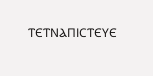ⲦⲈⲦⲚⲀⲠⲒⲤⲦⲈⲨⲈ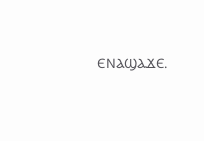ⲈⲚⲀϢⲀϪⲈ.